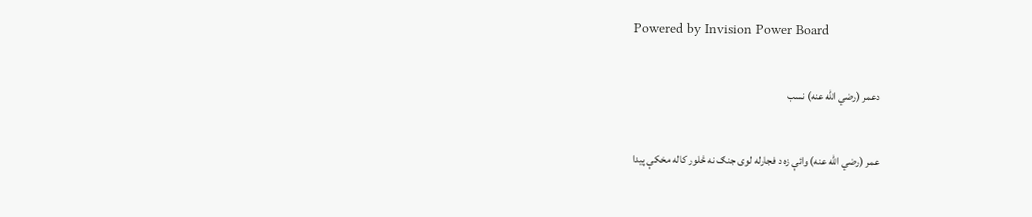Powered by Invision Power Board

دعمر (رضي الله عنه) نسب

عمر (رضي الله عنه) وائې زه د فجارله لوی جنګ نه څلور کاله مخکې پيدا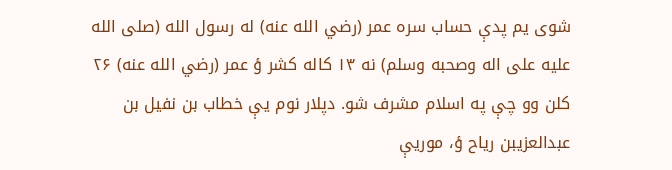شوی يم پدې حساب سره عمر (رضي الله عنه) له رسول الله (صلی الله عليه علی اله وصحبه وسلم) نه ۱۳ کاله کشر ؤ عمر (رضي الله عنه) ۲۶ کلن وو چې په اسلام مشرف شو. دپلار نوم يې خطاب بن نفيل بن عبدالعزیبن رياح ؤ، موريې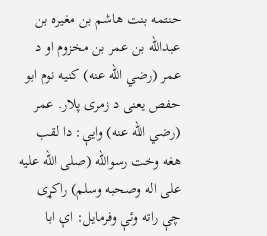حنتمه بنت هاشم بن مغيره بن عبدالله بن عمر بن مخزوم او د عمر (رضي الله عنه) کنيه نوم ابو حفص يعنی د زمری پلار. عمر (رضي الله عنه) وايې: دا لقب هغه وخت رسوالله (صلی الله عليه علی اله وصحبه وسلم) راکړی چې راته وئې وفرمايل: اې ابا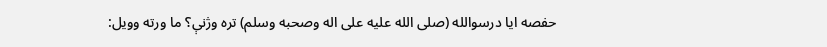حفصه ايا درسوالله (صلی الله عليه علی اله وصحبه وسلم) تره وژنې؟ ما ورته وويل: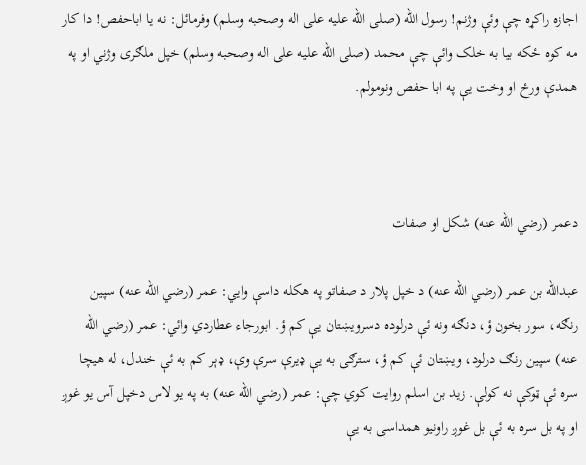اجازه راکړه چې وئې وژنم! رسول الله (صلی الله عليه علی اله وصحبه وسلم) وفرمائل: نه يا اباحفص! دا کار مه کوه ځکه بيا به خلک وائې چې محمد (صلی الله عليه علی اله وصحبه وسلم) خپل ملګری وژني او په همدې ورځ او وخت يې په ابا حفص ونومولم.



دعمر (رضي الله عنه) شکل او صفات

عبدالله بن عمر (رضي الله عنه) د خپل پلار د صفاتو په هکله داسې وايي: عمر (رضي الله عنه) سپين رنګه، سور بخون ؤ، دنګه ونه ئې درلوده دسرويښتان يې کم ؤ. ابورجاء عطاردي وائي: عمر (رضي الله عنه) سپين رنګ درلود، ويښتان ئې کم ؤ، سترګی به يې ډيرې سرې وې، ډېر کم به ئې خندل، له هيچا سره ئې ټوکې نه کولې. زيد بن اسلم روايت کوي چې: عمر (رضي الله عنه) به په يو لاس دخپل آس يو غوږ او په بل سره به ئې بل غوږ راونيو همداسی به يې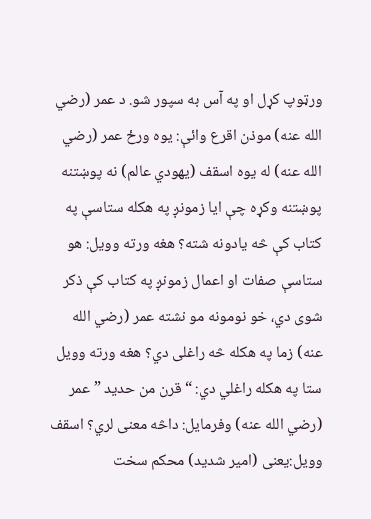ورټوپ کړل او په آس به سپور شو. د عمر (رضي الله عنه) موذن اقرع وائې: يوه ورځ عمر (رضي الله عنه) له يوه اسقف (يهودي عالم) نه پوښتنه پوښتنه وکړه چې ايا زمونږ په هکله ستاسې په کتاب کې څه يادونه شته؟ هغه ورته وويل: هو ستاسې صفات او اعمال زمونږ په کتاب کې ذکر شوی دي، خو نومونه مو نشته عمر (رضي الله عنه) زما په هکله څه راغلی دي؟ هغه ورته وويل ستا په هکله راغلي دي: “ قرن من حديد ” عمر (رضي الله عنه) وفرمايل: داڅه معنی لري؟ اسقف وويل:يعنی (امير شديد) محکم سخت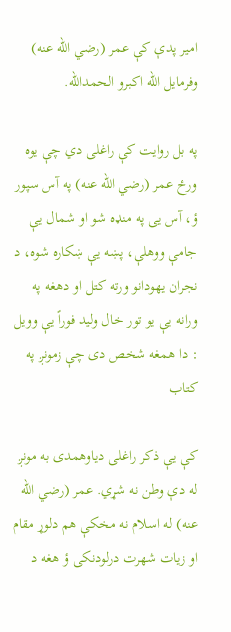امير پدې کې عمر (رضي الله عنه) وفرمايل الله اکبرو الحمدالله.

په بل روايت کې راغلی دي چې يوه ورځ عمر (رضي الله عنه) په آس سپور ؤ، آس يی په منډه شو او شمال يې جامې ووهلې، پښه يې ښکاره شوه، د نجران يهودانو ورته کتل او دهغه په ورانه يې يو تور خال وليد فوراً يې وويل : دا همغه شخص دی چې زمونږ په کتاب

کې يې ذکر راغلی دیاوهمدی به مونږ له دې وطن نه شړي. عمر (رضي الله عنه) له اسلام نه مخکې هم دلوړ مقام او زيات شهرت درلودنکی ؤ هغه د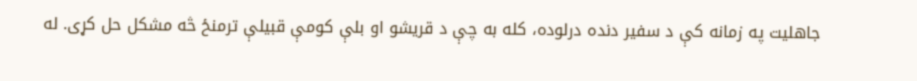جاهليت په زمانه کې د سفير دنده درلوده، کله به چې د قريشو او بلې کومې قبيلې ترمنځ څه مشکل حل کړی. له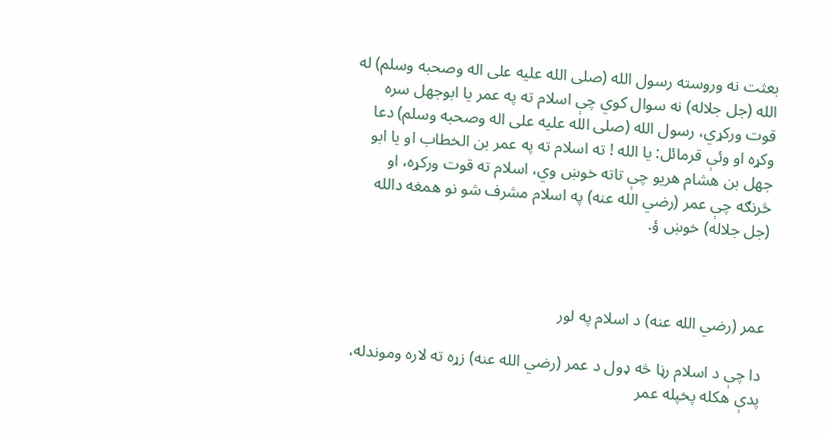بعثت نه وروسته رسول الله (صلی الله عليه علی اله وصحبه وسلم) له الله (جل جلاله) نه سوال کوي چې اسلام ته په عمر يا ابوجهل سره قوت ورکړي، رسول الله (صلی الله عليه علی اله وصحبه وسلم) دعا وکړه او وئې قرمائل: يا الله ! ته اسلام ته په عمر بن الخطاب او يا ابو جهل بن هشام هريو چې تاته خوښ وي، اسلام ته قوت ورکړه، او څرنګه چې عمر (رضي الله عنه) په اسلام مشرف شو نو همغه دالله (جل جلاله) خوښ ؤ.



عمر (رضي الله عنه) د اسلام په لور

دا چې د اسلام رڼا څه ډول د عمر (رضي الله عنه) زړه ته لاره وموندله، پدې هکله پخپله عمر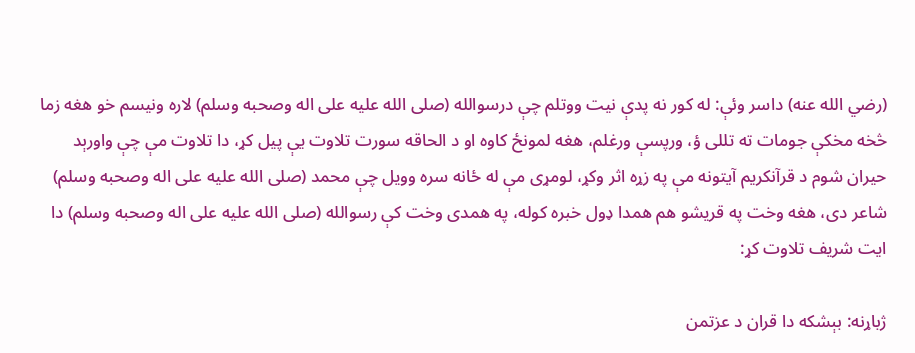(رضي الله عنه) داسر وئې: له کور نه پدې نيت ووتلم چې درسوالله (صلی الله عليه علی اله وصحبه وسلم) لاره ونيسم خو هغه زما څخه مخکې جومات ته تللی ؤ، ورپسې ورغلم، هغه لمونځ کاوه او د الحاقه سورت تلاوت يې پيل کړ، دا تلاوت مې چې واورېد حيران شوم د قرآنکريم آيتونه مې په زړه اثر وکړ، لومړی مې له ځانه سره وويل چې محمد (صلی الله عليه علی اله وصحبه وسلم) شاعر دی، هغه وخت په قريشو هم همدا ډول خبره کوله، په همدی وخت کې رسوالله (صلی الله عليه علی اله وصحبه وسلم) دا ايت شريف تلاوت کړ:

ژباړنه: بېشکه دا قران د عزتمن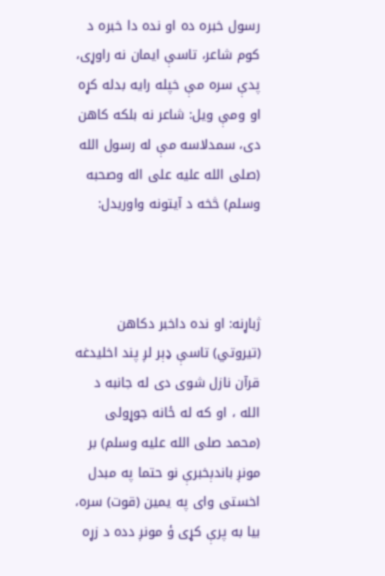رسول خبره ده او نده دا خبره د کوم شاعر، تاسې ايمان نه راوړی، پدې سره مې خپله رايه بدله کړه او ومې ويل: شاعر نه بلکه کاهن دی، سمدلاسه مې له رسول الله (صلی الله عليه علی اله وصحبه وسلم) څخه د آيتونه واوريدل:



ژباړنه: او نده داخبر دکاهن (تيروتي) تاسې ډېر لږ پند اخلیدغه قرآن نازل شوی دی له جانبه د الله ، او که له ځانه جوړولی (محمد صلی الله عليه وسلم) بر مونږ باندېخبرې نو حتما په مبدل اخستی وای په يمين (قوت) سره، بيا به پرې کړی ؤ مونږ دده د زړه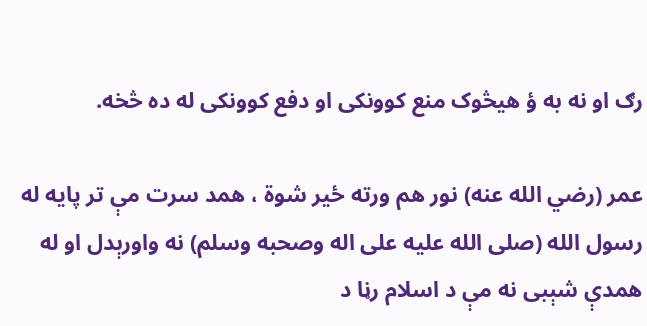رګ او نه به ؤ هيڅوک منع کوونکی او دفع کوونکی له ده څخه.

عمر (رضي الله عنه) نور هم ورته ځير شوة ، همد سرت مې تر پايه له رسول الله (صلی الله عليه علی اله وصحبه وسلم) نه واورېدل او له همدې شېبی نه مې د اسلام رڼا د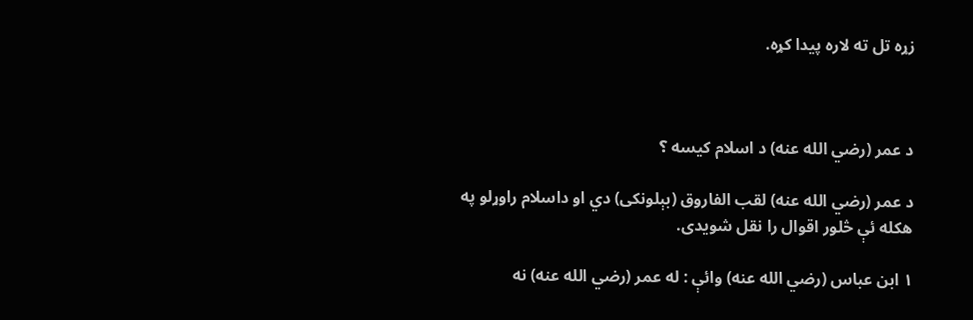زړه تل ته لاره پيدا کړه.



د عمر (رضي الله عنه) د اسلام کيسه ؟

د عمر (رضي الله عنه) لقب الفاروق (بېلونکی) دي او داسلام راوړلو په هکله ئې څلور اقوال را نقل شويدی.

۱ ابن عباس (رضي الله عنه) وائې : له عمر (رضي الله عنه) نه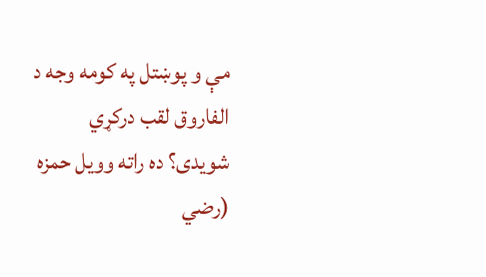مې و پوښتل په کومه وجه د الفاروق لقب درکړي شویدی؟ ده راته وويل حمزه (رضي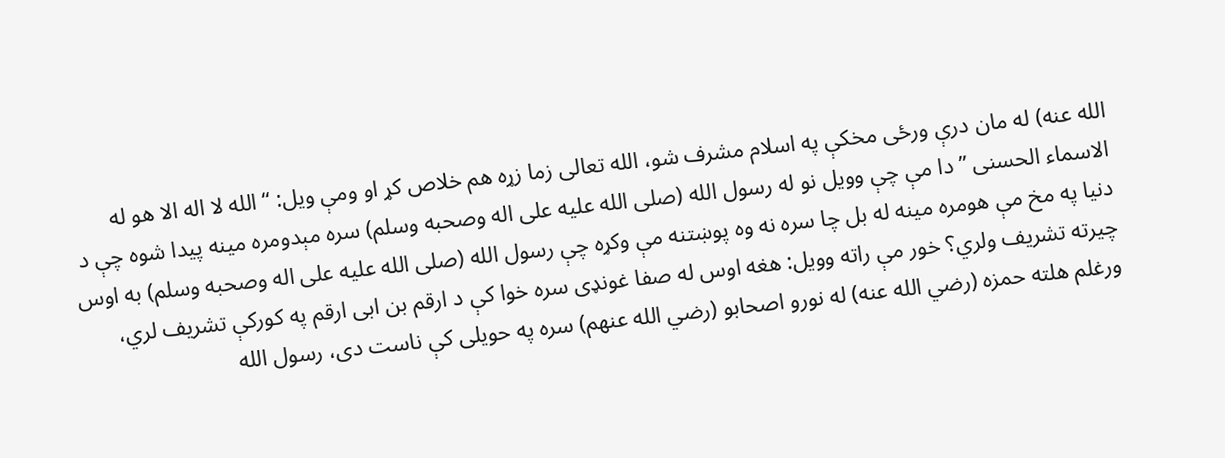الله عنه) له مان درې ورځی مخکې په اسلام مشرف شو، الله تعالی زما زړه هم خلاص کړ او ومې ويل: “ الله لا اله الا هو له الاسماء الحسنی ” دا مې چې وويل نو له رسول الله (صلی الله عليه علی اله وصحبه وسلم) سره مېدومره مينه پيدا شوه چې د دنيا په مخ مې هومره مينه له بل چا سره نه وه پوښتنه مې وکړه چې رسول الله (صلی الله عليه علی اله وصحبه وسلم) به اوس چيرته تشريف ولري؟ خور مې راته وويل: هغه اوس له صفا غونډی سره خوا کې د ارقم بن ابی ارقم په کورکې تشريف لري، ورغلم هلته حمزه (رضي الله عنه) له نورو اصحابو (رضي الله عنهم) سره په حويلی کې ناست دی، رسول الله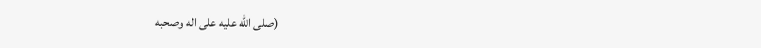(صلی الله عليه علی اله وصحبه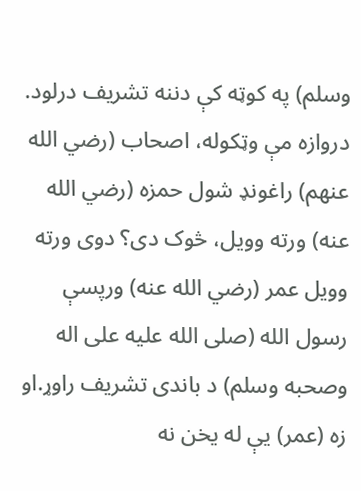وسلم) په کوټه کې دننه تشريف درلود. دروازه مې وټکوله، اصحاب (رضي الله عنهم) راغونډ شول حمزه (رضي الله عنه) ورته وويل، څوک دی؟ دوی ورته وويل عمر (رضي الله عنه) ورپسې رسول الله (صلی الله عليه علی اله وصحبه وسلم) د باندی تشريف راوړ.او زه (عمر) یې له يخن نه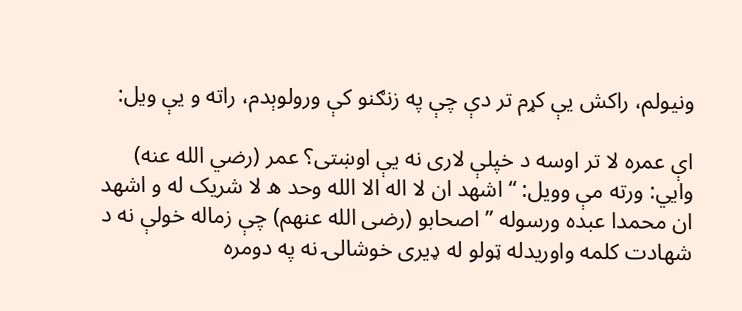ونيولم، راکش يې کړم تر دې چې په زنګنو کې ورولوېدم، راته و يې ويل:

اې عمره لا تر اوسه د خپلې لاری نه يې اوښتی؟ عمر (رضي الله عنه) وايي: ورته مې وويل: “ اشهد ان لا اله الا الله وحد ه لا شريک له و اشهد ان محمدا عبده ورسوله ” اصحابو (رضی الله عنهم) چې زماله خولې نه د شهادت کلمه واوريدله ټولو له ډيری خوشالۍ نه په دومره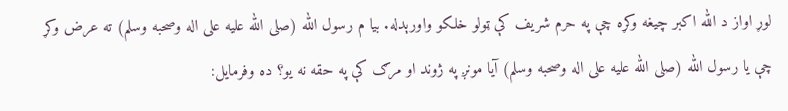لوړ اواز د الله اکبر چيغه وکړه چې په حرم شريف کې ټولو خلکو واورېدله. بيا م رسول الله (صلی الله عليه علی اله وصحبه وسلم) ته عرض وکړ چې يا رسول الله (صلی الله عليه علی اله وصحبه وسلم) آيا مونږ په ژوند او مرګ کې په حقه نه يو؟ ده وفرمايل: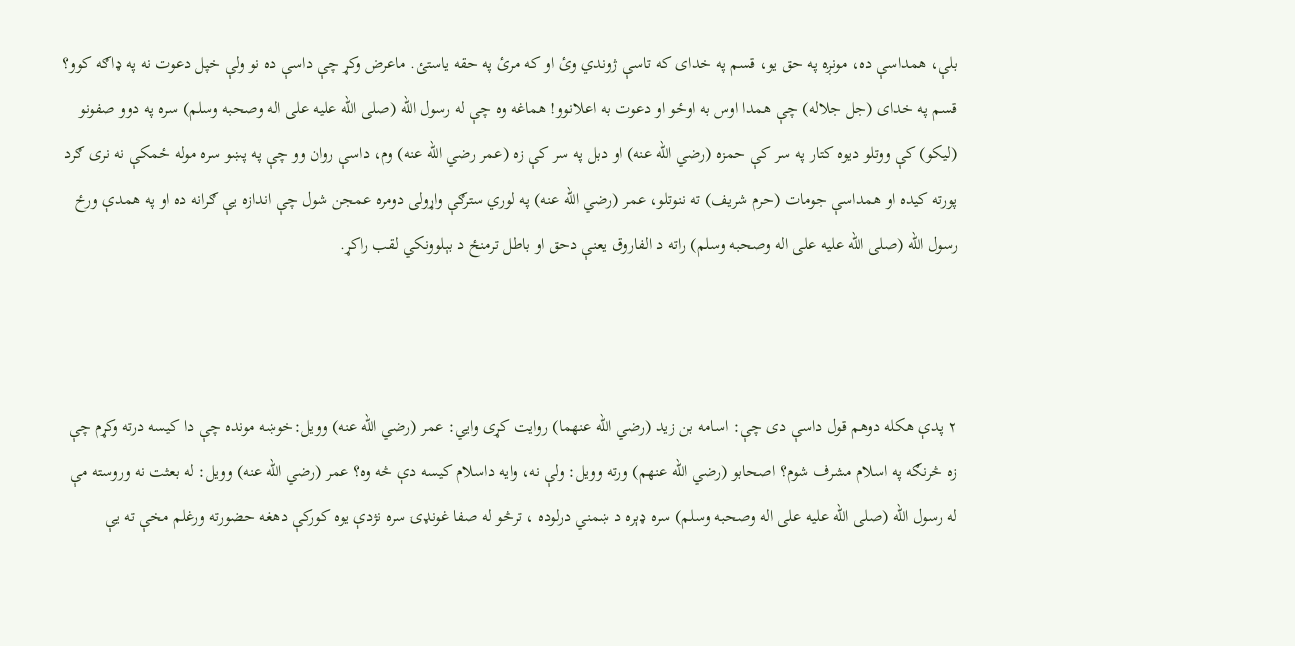بلې، همداسې ده، مونږه په حق يو، قسم په خدای که تاسې ژوندي وئ او که مرئ په حقه ياستئ. ماعرض وکړ چې داسې ده نو ولې خپل دعوت نه په ډاګه کوو؟ قسم په خدای (جل جلاله) چې همدا اوس به اوځو او دعوت به اعلانوو! هماغه وه چې له رسول الله (صلی الله عليه علی اله وصحبه وسلم) سره په دوو صفونو (ليکو) کې ووتلو ديوه کتار په سر کې حمزه (رضي الله عنه) او دبل په سر کې زه (عمر رضي الله عنه) وم، داسې روان وو چې په پښو سره موله ځمکې نه نری ګرد پورته کيده او همداسې جومات (حرم شريف) ته ننوتلو، عمر (رضي الله عنه) په لوري سترګې واړولی دومره عمجن شول چې اندازه يې ګرانه ده او په همدې ورځ رسول الله (صلی الله عليه علی اله وصحبه وسلم) راته د الفاروق يعنې دحق او باطل ترمنځ د بېلوونکي لقب راکړ.



۲ پدې هکله دوهم قول داسې دی چې: اسامه بن زيد (رضي الله عنهما) روايت کړی وايي: عمر (رضي الله عنه) وويل:خوښه مونده چې دا کيسه درته وکړم چې زه څرنګه په اسلام مشرف شوم؟ اصحابو (رضي الله عنهم) ورته وويل: ولې نه، وايه داسلام کيسه دې څه وه؟ عمر (رضي الله عنه) وويل: له بعثت نه وروسته مې له رسول الله (صلی الله عليه علی اله وصحبه وسلم) سره ډېره د ښمني درلوده ، ترڅو له صفا غونډۍ سره نژدې يوه کورکې دهغه حضورته ورغلم مخې ته يې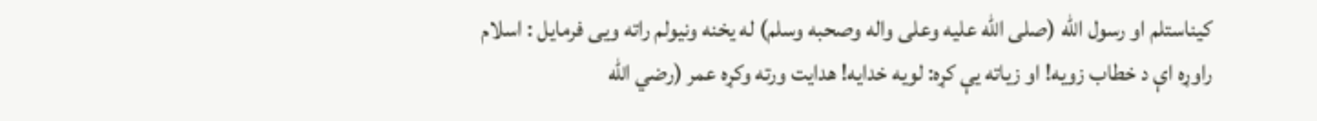کيناستلم او رسول الله (صلی الله عليه وعلی واله وصحبه وسلم) له يخنه ونيولم راته ويی فرمايل : اسلام راوړه اې د خطاب زويه! او زياته يې کړه: لويه خدايه! هدايت ورته وکړه عمر (رضي الله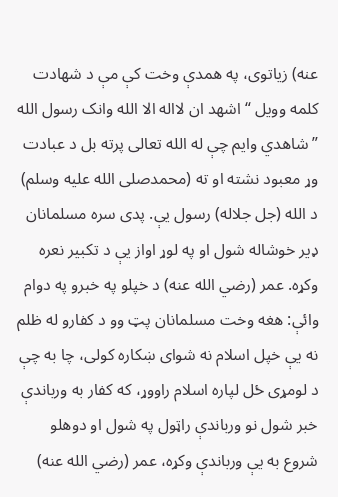عنه) زياتوی، په همدې وخت کې مې د شهادت کلمه وويل “ اشهد ان لااله الا الله وانک رسول الله ” شاهدي وايم چې له الله تعالی پرته بل د عبادت وړ معبود نشته او ته (محمدصلی الله عليه وسلم) د الله (جل جلاله) رسول يې. پدی سره مسلمانان ډير خوشاله شول او په لوړ اواز يې د تکبير نعره وکړه. عمر (رضي الله عنه) د خپلو په خبرو په دوام وائې: هغه وخت مسلمانان پټ وو د کفارو له ظلم نه يې خپل اسلام نه شوای ښکاره کولی، چا به چې د لومړی ځل لپاره اسلام راووړ، که کفار به ورباندې خبر شول نو ورباندې راټول په شول او دوهلو شروع به يې ورباندې وکړه، عمر (رضي الله عنه)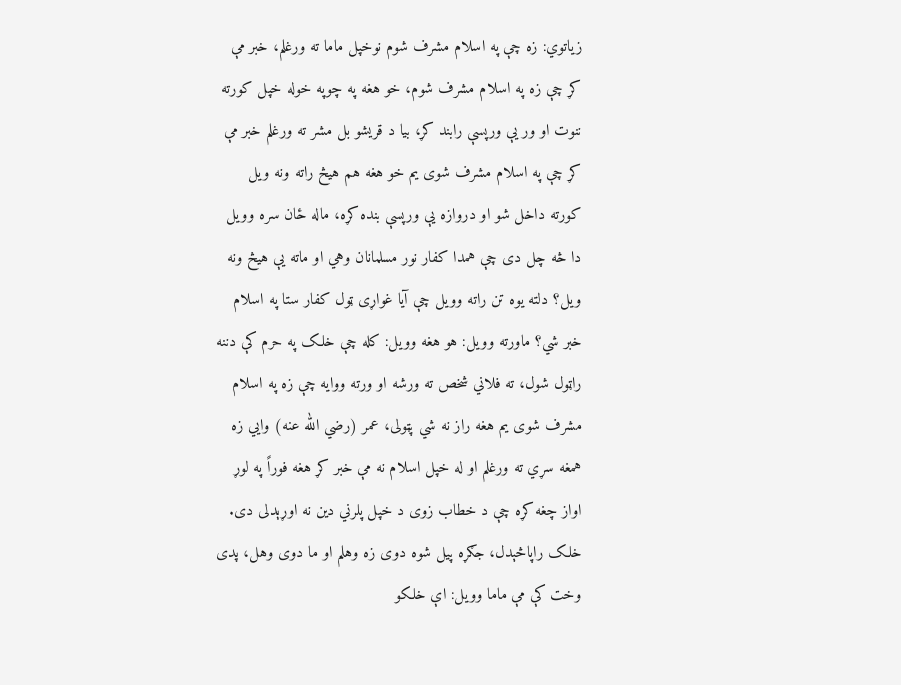زياتوي: زه چې په اسلام مشرف شوم نوخپل ماما ته ورغلم، خبر مې کړ چې زه په اسلام مشرف شوم، خو هغه په چوپه خوله خپل کورته ننوت او ور يې ورپسې رابند کړ، بيا د قريشو بل مشر ته ورغلم خبر مې کړ چې په اسلام مشرف شوی يم خو هغه هم هيڅ راته ونه ويل کورته داخل شو او دروازه يې ورپسې بنده کړه، ماله ځان سره وويل دا څه چل دی چې همدا کفار نور مسلمانان وهي او ماته يې هيڅ ونه ويل؟ دلته يوه تن راته وويل چې آيا غواړی ټول کفار ستا په اسلام خبر شي؟ ماورته وويل: هو هغه وويل: کله چې خلک په حرم کې دننه راټول شول، ته فلاني شخص ته ورشه او ورته ووايه چې زه په اسلام مشرف شوی يم هغه راز نه شي پټولی، عمر (رضي الله عنه) وايي زه همغه سړي ته ورغلم او له خپل اسلام نه مې خبر کړ هغه فوراً په لوړ اواز چغه کړه چې د خطاب زوی د خپل پلرني دين نه اوړېدلی دی. خلک راپاڅېدل، جګړه پيل شوه دوی زه وهلم او ما دوی وهل، پدی وخت کې مې ماما وويل: اې خلکو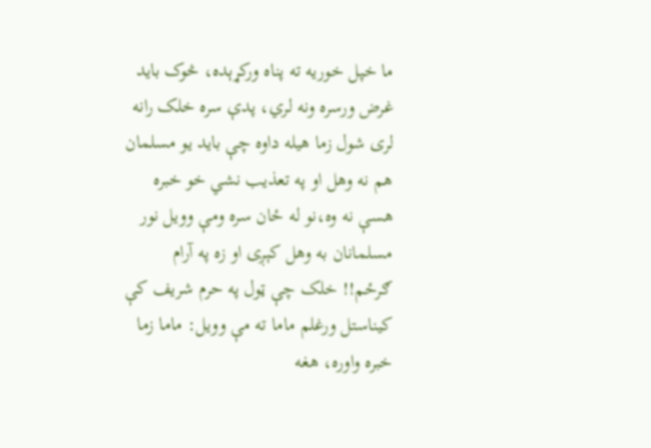ما خپل خوريه ته پناه ورکړېده، څوک بايد غرض ورسره ونه لري، پدې سره خلک رانه لری شول زما هيله داوه چې بايد يو مسلمان هم نه وهل او په تعذيب نشي خو خبره هسې نه وه،نو له ځان سره ومې وويل نور مسلمانان به وهل کېږی او زه په آرام ګرځم!! خلک چې ټول په حرم شريف کې کيناستل ورغلم ماما ته مې وويل: ماما زما خبره واوره، هغه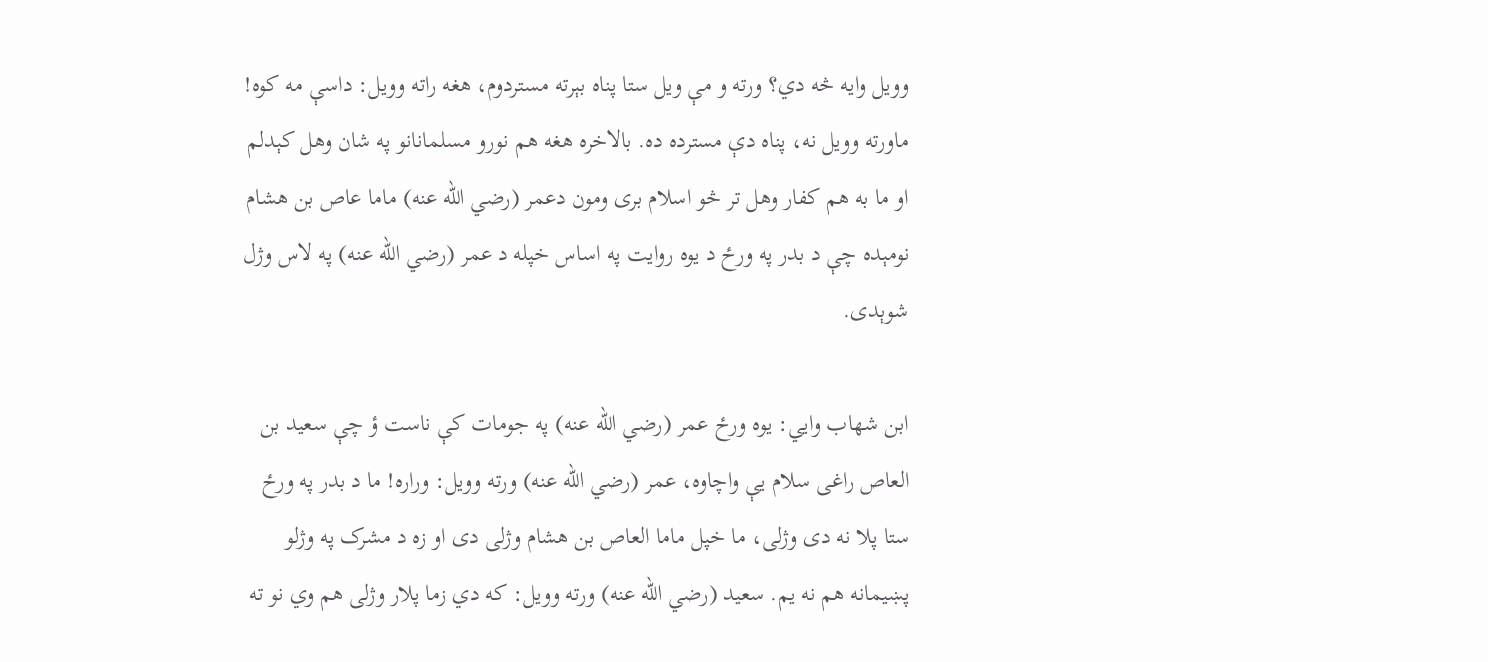وويل وايه څه دي؟ ورته و مې ويل ستا پناه بېرته مستردوم، هغه راته وويل: داسې مه کوه! ماورته وويل نه، پناه دې مسترده ده. بالاخره هغه هم نورو مسلمانانو په شان وهل کېدلم او ما به هم کفار وهل تر څو اسلام بری ومون دعمر (رضي الله عنه) ماما عاص بن هشام نومېده چې د بدر په ورځ د يوه روايت په اساس خپله د عمر (رضي الله عنه) په لاس وژل شوېدی.

ابن شهاب وايي: يوه ورځ عمر (رضي الله عنه) په جومات کې ناست ؤ چې سعيد بن العاص راغی سلام يې واچاوه، عمر (رضي الله عنه) ورته وويل: وراره! ما د بدر په ورځ ستا پلا نه دی وژلی، ما خپل ماما العاص بن هشام وژلی دی او زه د مشرک په وژلو پښيمانه هم نه يم. سعيد (رضي الله عنه) ورته وويل: که دي زما پلار وژلی هم وي نو ته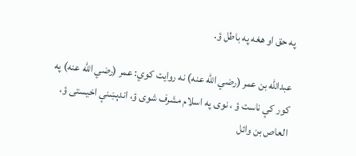په حق او هغه په باطل ؤ.

عبدالله بن عمر (رضي الله عنه) نه روايت کوي: عمر (رضي الله عنه) په کور کې ناست ؤ ، نوی په اسلام مشرف شوی ؤ، اندېښنې اخيستی ؤ، العاص بن وائل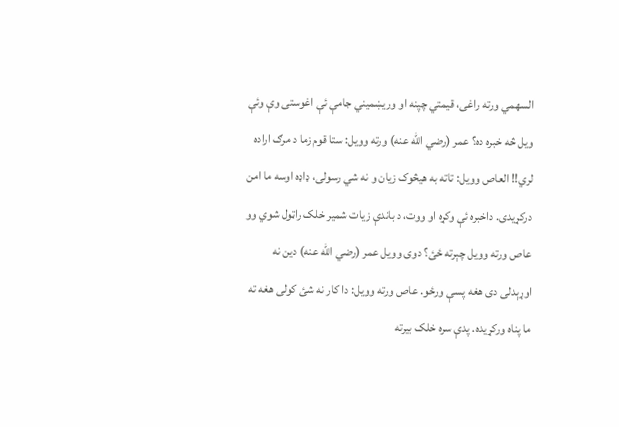السهمي ورته راغی، قيمتي چپنه او وريښميني جامې ئې اغوستی وې وئې ويل څه خبره ده؟ عمر (رضي الله عنه) ورته وويل: ستا قوم زما د مرګ اراده لري!! العاص وويل: تاته به هيڅوک زيان و نه شي رسولی، ډاډه اوسه ما امن درکړيدی. داخبره ئې وکړه او ووت، د باندې زيات شمير خلک راټول شوي وو عاص ورته وويل چېرته ځئ؟ دوی وويل عمر (رضي الله عنه) دين نه اوړېدلی دی هغه پسې ورځو. عاص ورته وويل: دا کار نه شئ کولی هغه ته ما پناه ورکړيده. پدې سره خلک بيرته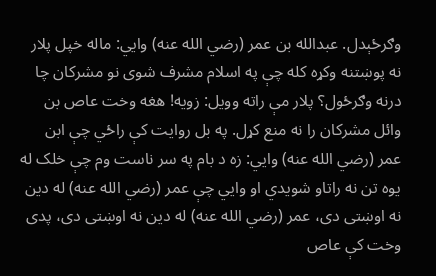وګرځېدل. عبدالله بن عمر (رضي الله عنه) وايي: ماله خپل پلار نه پوښتنه وکړه کله چې په اسلام مشرف شوی نو مشرکان چا درنه وګرځول؟ پلار مې راته وويل: زويه! هغه وخت عاص بن وائل مشرکان را نه منع کړل. په بل روايت کې راځي چې ابن عمر (رضي الله عنه) وايي: زه د بام په سر ناست وم چې خلک له يوه تن نه راتاو شويدي او وايي چې عمر (رضي الله عنه) له دين نه اوښتی دی، عمر (رضي الله عنه) له دين نه اوښتی دی، پدی وخت کې عاص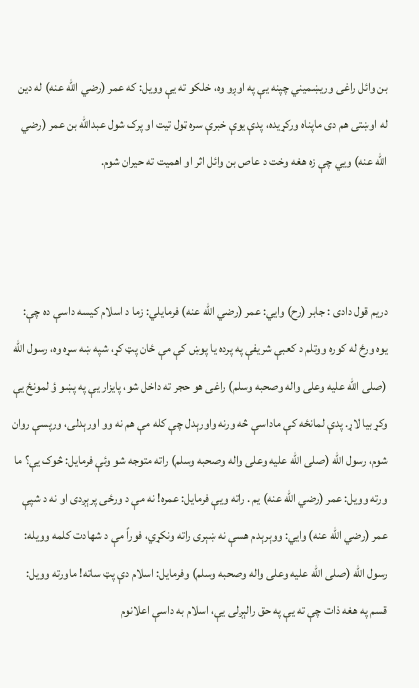بن وائل راغی وريښميني چپنه يې په اوږو وه، خلکو ته يې وويل: که عمر (رضي الله عنه) له دين له اوښتی هم دی ماپناه ورکړيده، پدې يوې خبرې سره ټول تيت او پرک شول عبدالله بن عمر (رضي الله عنه) ويي چې زه هغه وخت د عاص بن وائل اثر او اهميت ته حيران شوم.



دريم قول دادی : جابر (رح) وايي: عمر (رضي الله عنه) فرمايلي: زما د اسلام کيسه داسې ده چې: يوه ورځ له کوره ووتلم د کعبې شريفې په پرده يا پوښ کې مې ځان پټ کړ، شپه ښه سړه وه، رسول الله (صلی الله عليه وعلی واله وصحبه وسلم) راغی هو حجر ته داخل شو، پايزار يې په پښو ؤ لمونځ يې وکړ بيا لاړ. پدې لمانځه کې ماداسې څه ورنه واورېدل چې کله مې هم نه وو اورېدلی، ورپسې روان شوم، رسول الله (صلی الله عليه وعلی واله وصحبه وسلم) راته متوجه شو وئې فرمايل: څوک يې؟ ما ورته وويل: عمر (رضي الله عنه) يم . راته ويې فرمايل: عمره! نه مې د ورځی پرېږدی او نه د شپې عمر (رضي الله عنه) وايي: ووېرېدم هسې نه ښېری راته ونکړي، فوراً مې د شهادت کلمه وويله: رسول الله (صلی الله عليه وعلی واله وصحبه وسلم) وفرمايل: اسلام دې پټ ساته! ماورته وويل: قسم په هغه ذات چې ته يې په حق رالېږلی يې، اسلام به داسې اعلانوم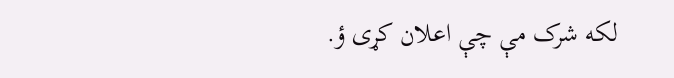لکه شرک مې چې اعلان کړی ؤ.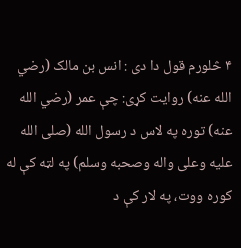۴ څلورم قول دا دی : انس بن مالک (رضي الله عنه) روايت کړی: چې عمر (رضي الله عنه) توره په لاس د رسول الله (صلی الله عليه وعلی واله وصحبه وسلم) په لټه کې له کوره ووت، په لار کې د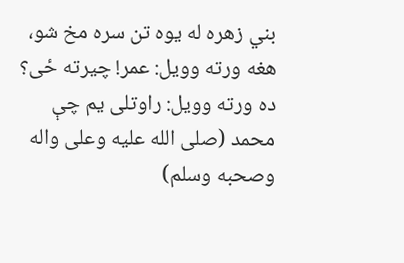بني زهره له يوه تن سره مخ شو، هغه ورته وويل: عمر! چيرته ځی؟ ده ورته وويل: راوتلی يم چې محمد (صلی الله عليه وعلی واله وصحبه وسلم)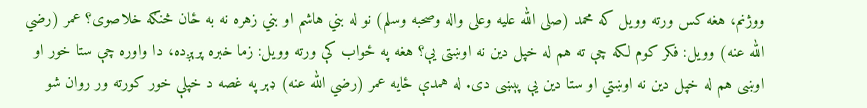ووژنم، هغه کس ورته وويل که محمد (صلی الله عليه وعلی واله وصحبه وسلم) نو له بني هاشم او بني زهره نه به ځان څنګه خلاصوی؟ عمر (رضي الله عنه) وويل: فکر کوم لکه چې ته هم له خپل دين نه اوښتی يې؟ هغه په ځواب کې ورته وويل: زما خبره پرېږده، دا واوره چې ستا خور او اوښی هم له خپل دين نه اوښتي او ستا دين يې پېښی دی. له همدې ځايه عمر (رضي الله عنه) ډېر په غصه د خپلې خور کورته ور روان شو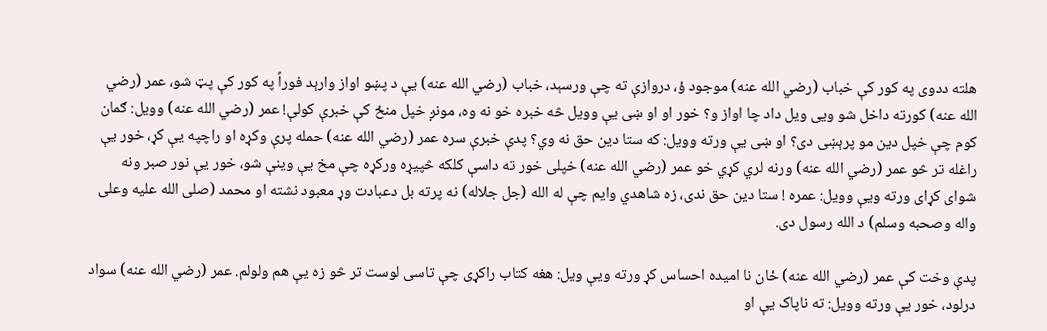هلته ددوی په کور کې خباب (رضي الله عنه) موجود ؤ، دروازې ته چې ورسېد، خباب (رضي الله عنه) يې د پښو اواز وارېد فوراً په کور کې پټ شو، عمر (رضي الله عنه) کورته داخل شو ويی ويل داد چا اواز و؟ خور او او ښی يې وويل څه خبره خو نه وه، مونږ خپل منځ کې خبرې کولې! عمر (رضي الله عنه) وويل: ګمان کوم چې خپل دين مو پرېښی دی؟ او ښی يې ورته وويل: که ستا دين حق نه وي؟ پدې خبرې سره عمر (رضي الله عنه) حمله پرې وکړه او راچپه يې کړ، خور يې راغله تر څو عمر (رضي الله عنه) ورنه لري کړي خو عمر (رضي الله عنه) خپلی خور ته داسې کلکه څپيړه ورکړه چې مخ يې وينې شو، خور يې نور صبر ونه شوای کړای ورته ويې وويل: عمره ! ستا دين حق ندی، زه شاهدي وايم چې له الله (جل جلاله) نه پرته بل دعبادت وړ معبود نشته او محمد (صلی الله عليه وعلی واله وصحبه وسلم) د الله رسول دی.

پدې وخت کې عمر (رضي الله عنه) ځان نا اميده احساس کړ ورته ويې ويل: هغه کتاب راکړی چې تاسی لوست تر څو زه يې هم ولولم. عمر (رضي الله عنه) سواد درلود، خور يې ورته وويل: ته ناپاک يې او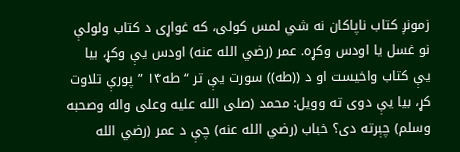زمونږ کتاب ناپاکان نه شي لمس کولی، که غواړی د کتاب ولولې نو غسل يا اودس وکړه. عمر (رضي الله عنه) اودس يې وکړ، بيا يې کتاب واخيست او د ((طه)) سورت يې تر “ طه۱۴ ” پورې تلاوت کړ، بيا يې دوی ته وويل: محمد (صلی الله عليه وعلی واله وصحبه وسلم) چېرته دی؟ خباب (رضي الله عنه) چې د عمر (رضي الله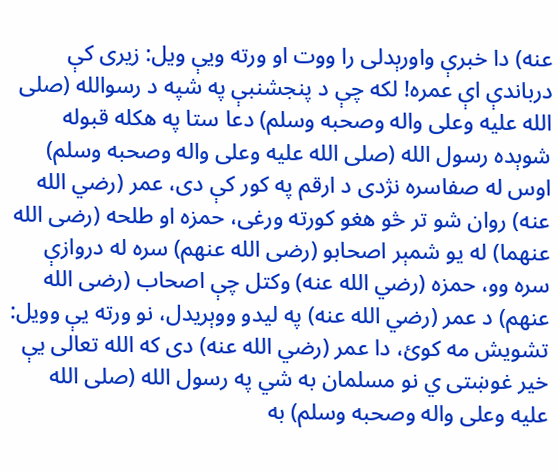عنه) دا خبرې واورېدلی را ووت او ورته ويې ويل: زيری کې درباندې اې عمره! لکه چې د پنجشنبې په شپه د رسوالله (صلی الله عليه وعلی واله وصحبه وسلم) دعا ستا په هکله قبوله شوېده رسول الله (صلی الله عليه وعلی واله وصحبه وسلم) اوس له صفاسره نژدی د ارقم په کور کې دی، عمر (رضي الله عنه) روان شو تر څو هغو کورته ورغی، حمزه او طلحه (رضی الله عنهما) له يو شمېر اصحابو (رضی الله عنهم) سره له دروازې سره وو، حمزه (رضي الله عنه) وکتل چې اصحاب (رضی الله عنهم) د عمر (رضي الله عنه) په ليدو ووېريدل، نو ورته يې وويل: تشويش مه کوئ، دا عمر (رضي الله عنه) دی که الله تعالی يې خير غوښتی ي نو مسلمان به شي په رسول الله (صلی الله عليه وعلی واله وصحبه وسلم) به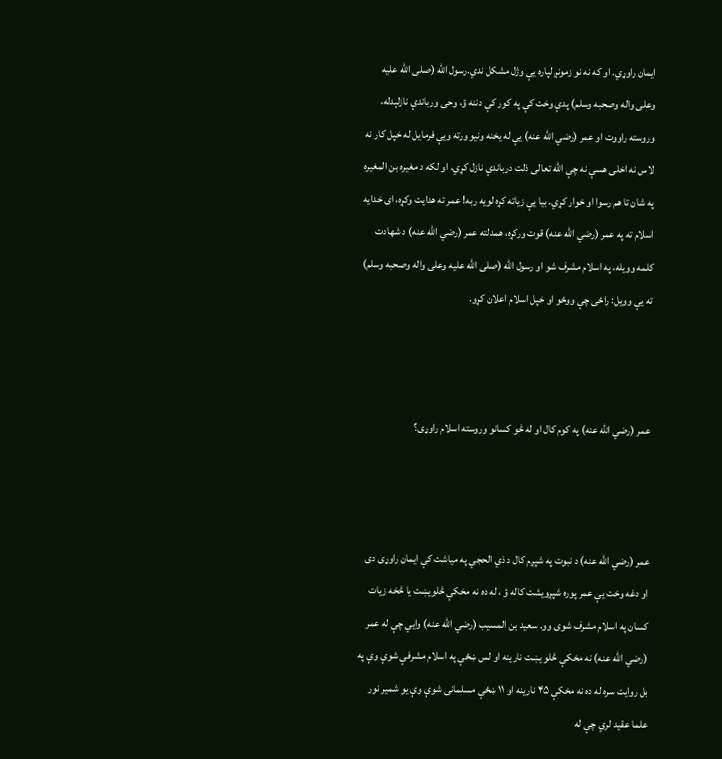ايمان راوړي. او که نه نو زمونږ لپاره يې وژل مشکل ندي.رسول الله (صلی الله عليه وعلی واله وصحبه وسلم) پدې وخت کې په کور کې دننه ؤ، وحی ورباندې نازلېدله، وروسته راووت او عمر (رضي الله عنه) يې له يخنه ونيو ورته ويې فرمايل له خپل کار نه لاس نه اخلی هسې نه چې الله تعالی ذلت درباندې نازل کړي، او لکه د مغيره بن المغيره په شان تا هم رسوا او خوار کړي. بيا يې زياته کړه لويه ربه! عمر ته هدايت وکړه، ای خدايه اسلام ته په عمر (رضي الله عنه) قوت ورکړه، همدلته عمر (رضي الله عنه) د شهادت کلمه وويله، په اسلام مشرف شو او رسول الله (صلی الله عليه وعلی واله وصحبه وسلم) ته يې وويل: راځی چې ووځو او خپل اسلام اعلان کړو.



عمر (رضي الله عنه) په کوم کال او له څو کسانو وروسته اسلام راوړی؟



عمر (رضي الله عنه) د نبوت په شپږم کال د ذي الحجي په مياشت کې ايمان راوړی دی او دغه وخت يې عمر پوره شپږويشت کاله ؤ ، له ده نه مخکې څلويښت يا څخه زيات کسان په اسلام مشرف شوی وو. سعيد بن المسيب (رضي الله عنه) وايي چې له عمر (رضي الله عنه) نه مخکې څلو يښت نارينه او لس ښځې په اسلام مشرفې شوې وې په بل روايت سره له ده نه مخکې ۴۵ نارينه او ۱۱ ښځې مسلمانی شوې وې يو شمير نور علما عقيد لري چې له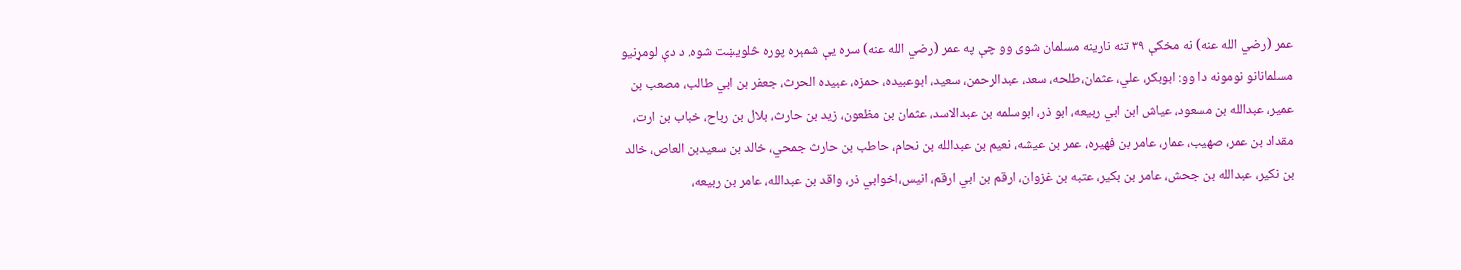عمر (رضي الله عنه) نه مخکې ۳۹ تنه نارينه مسلمان شوی وو چې په عمر (رضي الله عنه) سره يې شمېره پوره څلويښت شوه. د دې لومړنيو مسلمانانو نومونه دا وو: ابوبکر، علي، عثمان،طلحه، سعد، عبدالرحمن، سعيد، ابوعبيده، حمزه، عبيده الحرث، جعفر بن ابي طالب، مصعب بن عمير، عبدالله بن مسعود، عياش ابن ابي ربيعه، ابو ذر، ابوسلمه بن عبدالاسد، عثمان بن مظعون، زيد بن حارث، بلال بن رباح، خباب بن ارت، مقداد بن عمر، صهيب، عمار، عامر بن فهيره، عمر بن عيشه، نعيم بن عبدالله بن نحام، حاطب بن حارث جمحي، خالد بن سعيدبن العاص، خالد بن نکير، عبدالله بن جحش، عامر بن بکير، عتبه بن غزوان، ارقم بن ابي ارقم، انيس،اخوابي ذر، واقد بن عبدالله، عامر بن ربيعه،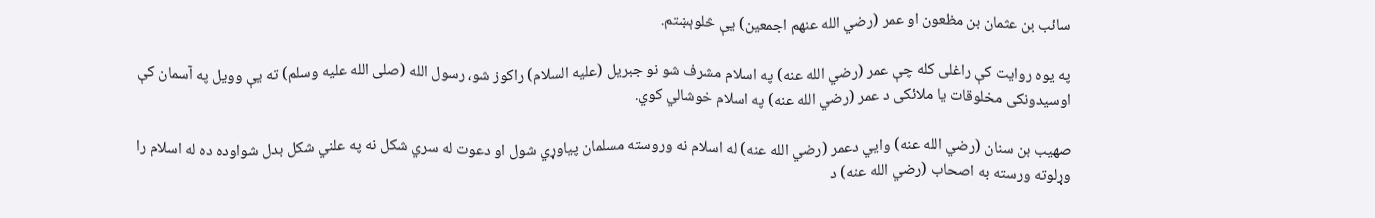سائب بن عثمان بن مظعون او عمر (رضي الله عنهم اجمعين) يې څلوېښتم.

په يوه روايت کې راغلی کله چې عمر (رضي الله عنه) په اسلام مشرف شو نو جبريل (عليه السلام) راکوز شو، رسول الله (صلی الله عليه وسلم) ته يې وويل په آسمان کې اوسيدونکی مخلوقات يا ملائکی د عمر (رضي الله عنه) په اسلام خوشالي کوي.

صهيب بن سنان (رضي الله عنه) وايي دعمر (رضي الله عنه) له اسلام نه وروسته مسلمان پياوړي شول او دعوت له سري شکل نه په علني شکل بدل شواوده ده له اسلام را وړلوته ورسته به اصحاب (رضي الله عنه) د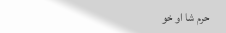حرم شا او خو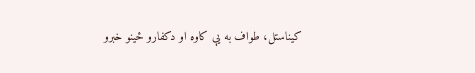کيناستل، طواف به يې کاوه او دکفارو ځينو خبرو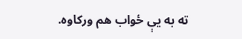ته به يې ځواب هم ورکاوه.